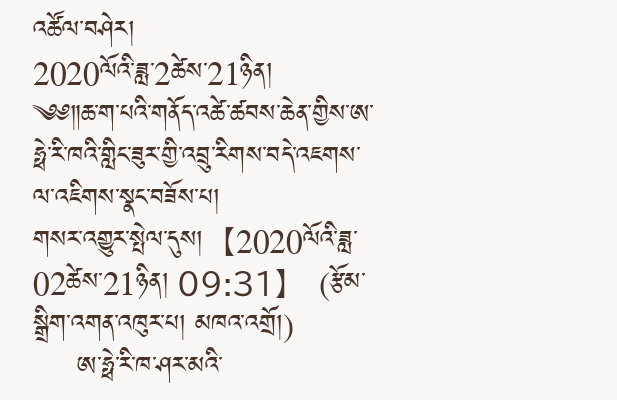འཚོལ་བཤེར།
2020ལོའི་ཟླ་2ཚེས་21ཉིན།
༄༅༎ཆ་ག་པའི་གནོད་འཚེ་ཚབས་ཆེན་གྱིས་ཨ་ཧྥེ་རི་ཁའི་གླིང་ཟུར་གྱི་འབྲུ་རིགས་བདེ་འཇགས་ལ་འཇིགས་སྣང་བཟོས་པ།
གསར་འགྱུར་སྤེལ་དུས།  【2020ལོའི་ཟླ་ 02ཚེས་21ཉིན། 09:31】   (རྩོམ་སྒྲིག་འགན་འཁུར་པ། མཁའ་འགྲོ།)
     ཨ་ཧྥེ་རི་ཁ་ཤར་མའི་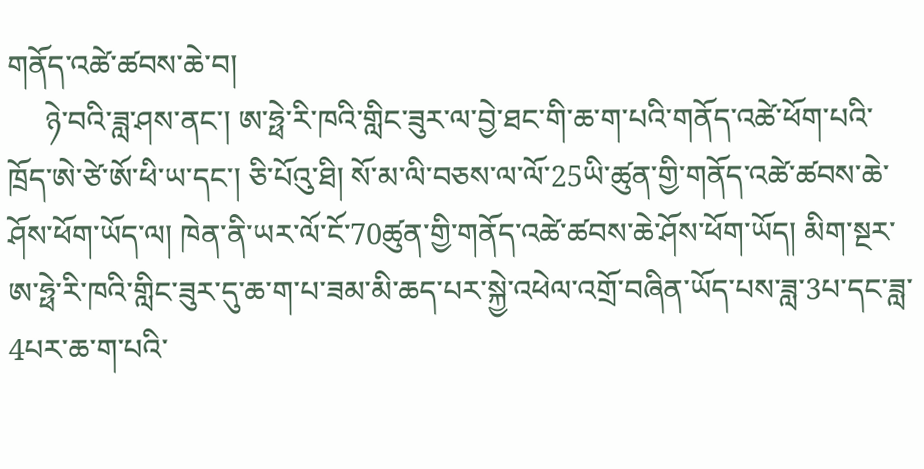གནོད་འཚེ་ཚབས་ཆེ་བ།
     ཉེ་བའི་ཟླ་ཤས་ནང་། ཨ་ཧྥེ་རི་ཁའི་གླིང་ཟུར་ལ་བྱེ་ཐང་གི་ཆ་ག་པའི་གནོད་འཚེ་ཕོག་པའི་ཁྲོད་ཨེ་ཙེ་ཨོ་ཕི་ཡ་དང་། ཅི་པོའུ་ཐི། སོ་མ་ལི་བཅས་ལ་ལོ་25ཡི་ཚུན་གྱི་གནོད་འཚེ་ཚབས་ཆེ་ཤོས་ཕོག་ཡོད་ལ། ཁེན་ནི་ཡར་ལོ་ངོ་70ཚུན་གྱི་གནོད་འཚེ་ཚབས་ཆེ་ཤོས་ཕོག་ཡོད། མིག་སྔར་ཨ་ཧྥེ་རི་ཁའི་གླིང་ཟུར་དུ་ཆ་ག་པ་ཟམ་མི་ཆད་པར་སྐྱེ་འཕེལ་འགྲོ་བཞིན་ཡོད་པས་ཟླ་3པ་དང་ཟླ་4པར་ཆ་ག་པའི་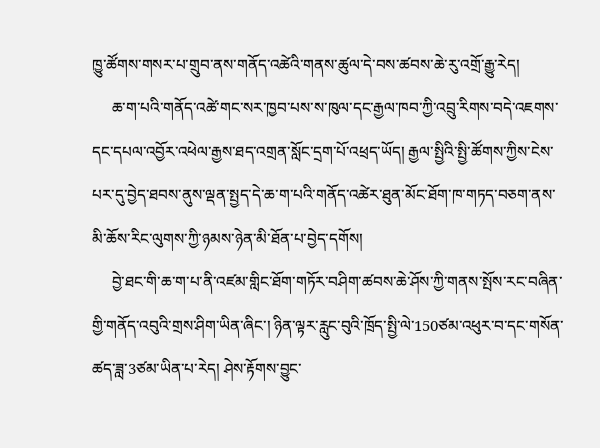ཁྱུ་ཚོགས་གསར་པ་གྲུབ་ནས་གནོད་འཚེའི་གནས་ཚུལ་དེ་བས་ཚབས་ཆེ་རུ་འགྲོ་རྒྱུ་རེད།
     ཆ་ག་པའི་གནོད་འཚེ་གང་སར་ཁྱབ་པས་ས་ཁུལ་དང་རྒྱལ་ཁབ་ཀྱི་འབྲུ་རིགས་བདེ་འཇགས་དང་དཔལ་འབྱོར་འཕེལ་རྒྱས་ཐད་འགྲན་སློང་དྲག་པོ་འཕྲད་ཡོད། རྒྱལ་སྤྱིའི་སྤྱི་ཚོགས་ཀྱིས་ངེས་པར་དུ་བྱེད་ཐབས་ནུས་ལྡན་སྤྱད་དེ་ཆ་ག་པའི་གནོད་འཚེར་ཐུན་མོང་ཐོག་ཁ་གཏད་བཅག་ནས་མི་ཆོས་རིང་ལུགས་ཀྱི་ཉམས་ཉེན་མི་ཐོན་པ་བྱེད་དགོས།
     བྱེ་ཐང་གི་ཆ་ག་པ་ནི་འཛམ་གླིང་ཐོག་གཏོར་བཤིག་ཚབས་ཆེ་ཤོས་ཀྱི་གནས་སྤོས་རང་བཞིན་གྱི་གནོད་འབུའི་གྲས་ཤིག་ཡིན་ཞིང་། ཉིན་ལྟར་རླུང་བུའི་ཁྲོད་སྤྱི་ལེ་150ཙམ་འཕུར་བ་དང་གསོན་ཚད་ཟླ་3ཙམ་ཡིན་པ་རེད། ཤེས་རྟོགས་བྱུང་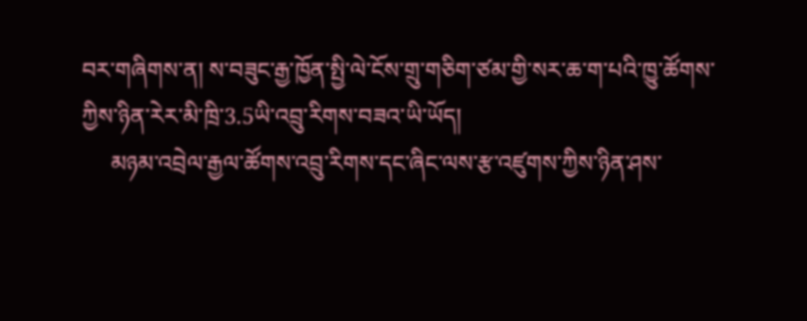བར་གཞིགས་ན། ས་བཟུང་རྒྱ་ཁྱོན་སྤྱི་ལེ་ངོས་གྲུ་གཅིག་ཙམ་གྱི་སར་ཆ་ག་པའི་ཁྱུ་ཚོགས་ཀྱིས་ཉིན་རེར་མི་ཁྲི་3.5ཡི་འབྲུ་རིགས་བཟའ་ཡི་ཡོད།
     མཉམ་འབྲེལ་རྒྱལ་ཚོགས་འབྲུ་རིགས་དང་ཞིང་ལས་རྩ་འཛུགས་ཀྱིས་ཉིན་ཤས་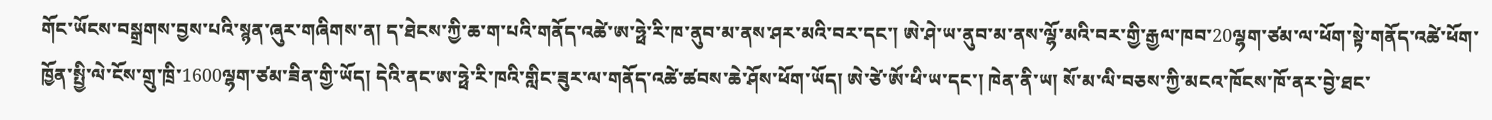གོང་ཡོངས་བསྒྲགས་བྱས་པའི་སྙན་ཞུར་གཞིགས་ན། ད་ཐེངས་ཀྱི་ཆ་ག་པའི་གནོད་འཚེ་ཨ་ཧྥེ་རི་ཁ་ནུབ་མ་ནས་ཤར་མའི་བར་དང་། ཨེ་ཤེ་ཡ་ནུབ་མ་ནས་ལྷོ་མའི་བར་གྱི་རྒྱལ་ཁབ་20ལྷག་ཙམ་ལ་ཕོག་སྟེ་གནོད་འཚེ་ཕོག་ཁྱོན་སྤྱི་ལེ་ངོས་གྲུ་ཁྲི་1600ལྷག་ཙམ་ཟིན་གྱི་ཡོད། དེའི་ནང་ཨ་ཧྥེ་རི་ཁའི་གླིང་ཟུར་ལ་གནོད་འཚེ་ཚབས་ཆེ་ཤོས་ཕོག་ཡོད། ཨེ་ཙེ་ཨོ་ཕི་ཡ་དང་། ཁེན་ནི་ཡ། སོ་མ་ལི་བཅས་ཀྱི་མངའ་ཁོངས་ཁོ་ནར་བྱེ་ཐང་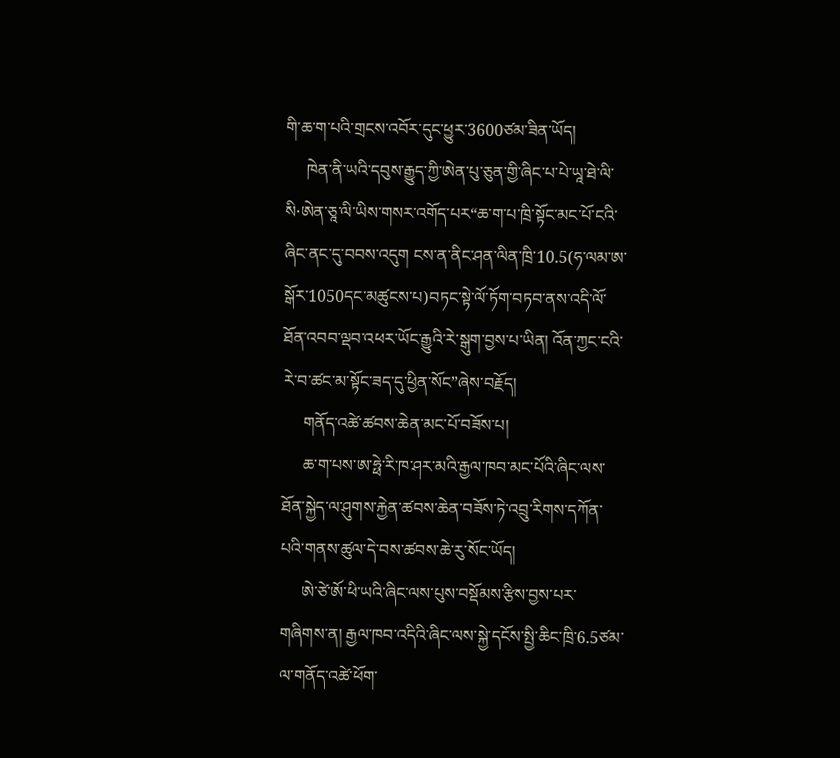གི་ཆ་ག་པའི་གྲངས་འབོར་དུང་ཕྱུར་3600ཙམ་ཟིན་ཡོད།
     ཁེན་ནི་ཡའི་དབུས་རྒྱུད་ཀྱི་ཨེན་པུ་ཅུན་གྱི་ཞིང་པ་པེ་ཡཱ་ཐེ་ལི་སི·ཨེན་ཅཱ་ལི་ཡིས་གསར་འགོད་པར“ཆ་ག་པ་ཁྲི་སྟོང་མང་པོ་ངའི་ཞིང་ནང་དུ་བབས་འདུག ངས་ན་ནིང་ཤན་ལིན་ཁྲི་10.5(ཧ་ལམ་ཨ་སྒོར་1050དང་མཚུངས་པ)བཏང་སྟེ་ལོ་ཏོག་བཏབ་ནས་འདི་ལོ་ཐོན་འབབ་ལྡབ་འཕར་ཡོང་རྒྱུའི་རེ་སྒུག་བྱས་པ་ཡིན། འོན་ཀྱང་ངའི་རེ་བ་ཚང་མ་སྟོང་ཟད་དུ་ཕྱིན་སོང”ཞེས་བརྗོད།
     གནོད་འཚེ་ཚབས་ཆེན་མང་པོ་བཟོས་པ།
     ཆ་ག་པས་ཨ་ཧྥེ་རི་ཁ་ཤར་མའི་རྒྱལ་ཁབ་མང་པོའི་ཞིང་ལས་ཐོན་སྐྱེད་ལ་ཤུགས་རྐྱེན་ཚབས་ཆེན་བཟོས་ཏེ་འབྲུ་རིགས་དཀོན་པའི་གནས་ཚུལ་དེ་བས་ཚབས་ཆེ་རུ་སོང་ཡོད།
     ཨེ་ཙེ་ཨོ་ཕི་ཡའི་ཞིང་ལས་པུས་བསྡོམས་རྩིས་བྱས་པར་གཞིགས་ན། རྒྱལ་ཁབ་འདིའི་ཞིང་ལས་སྐྱེ་དངོས་སྤྱི་ཆིང་ཁྲི་6.5ཙམ་ལ་གནོད་འཚེ་ཕོག་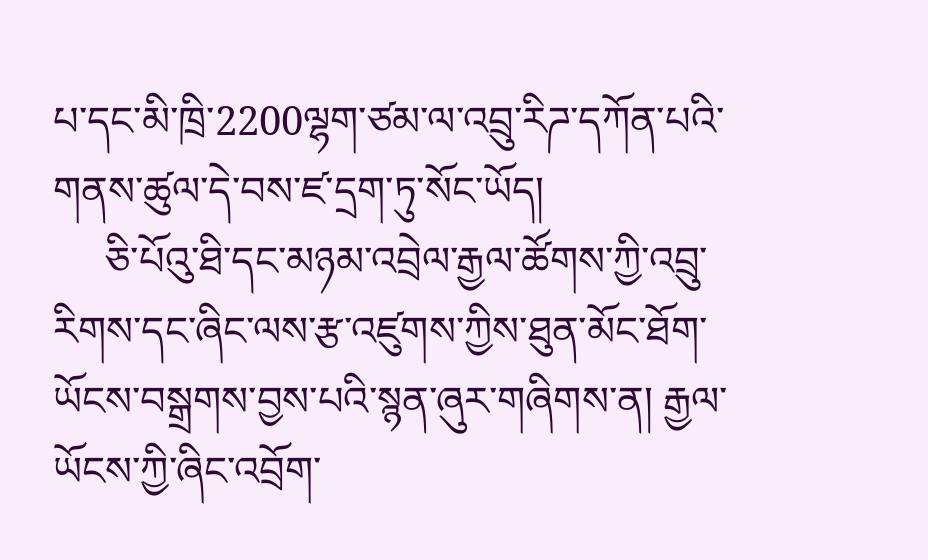པ་དང་མི་ཁྲི་2200ལྷག་ཙམ་ལ་འབྲུ་རིཌ་དཀོན་པའི་གནས་ཚུལ་དེ་བས་ཛ་དྲག་ཏུ་སོང་ཡོད།
     ཅི་པོའུ་ཐི་དང་མཉམ་འབྲེལ་རྒྱལ་ཚོགས་ཀྱི་འབྲུ་རིགས་དང་ཞིང་ལས་རྩ་འཛུགས་ཀྱིས་ཐུན་མོང་ཐོག་ཡོངས་བསྒྲགས་བྱས་པའི་སྙན་ཞུར་གཞིགས་ན། རྒྱལ་ཡོངས་ཀྱི་ཞིང་འབྲོག་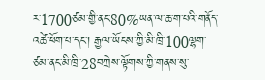ར་1700ཙམ་གྱི་ནང་80%ཡན་ལ་ཆ་ག་པའི་གནོད་འཚེ་ཕོག་པ་དང་། རྒྱལ་ཡོངས་ཀྱི་མི་ཁྲི་100ལྷག་ཙམ་ནང་མི་ཁྲི་28བཀྲེས་ལྟོགས་ཀྱི་གནས་སུ་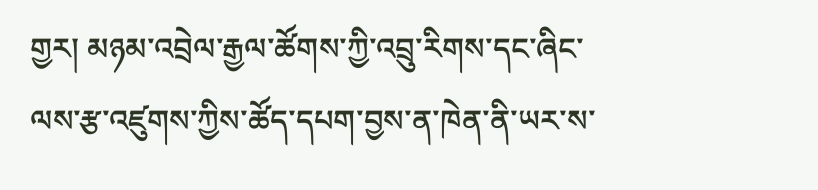གྱར། མཉམ་འབྲེལ་རྒྱལ་ཚོགས་ཀྱི་འབྲུ་རིགས་དང་ཞིང་ལས་རྩ་འཛུགས་ཀྱིས་ཚོད་དཔག་བྱས་ན་ཁེན་ནི་ཡར་ས་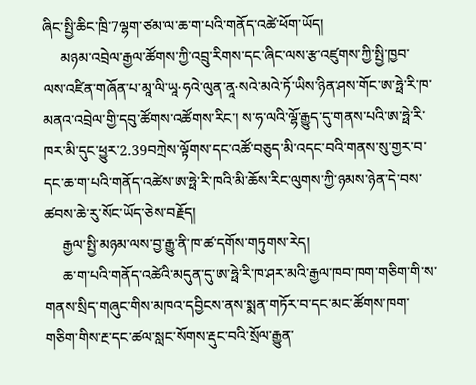ཞིང་སྤྱི་ཆིང་ཁྲི་7ལྷག་ཙམ་ལ་ཆ་ག་པའི་གནོད་འཚེ་ཕོག་ཡོད།
     མཉམ་འབྲེལ་རྒྱལ་ཚོགས་ཀྱི་འབྲུ་རིགས་དང་ཞིང་ལས་རྩ་འཛུགས་ཀྱི་སྤྱི་ཁྱབ་ལས་འཛིན་གཞོན་པ་མཱ་ལི་ཡཱ·ཧའེ་ལུན་ནཱ·སའེ་མའེ་ཏོ་ཡིས་ཉིན་ཤས་གོང་ཨ་ཧྥེ་རི་ཁ་མནའ་འབྲེལ་གྱི་དབུ་ཚོགས་འཚོགས་རིང་། ས་ཧ་ལའི་ལྷོ་རྒྱུད་དུ་གནས་པའི་ཨ་ཧྥེ་རི་ཁར་མི་དུང་ཕྱུར་2.39བཀྲེས་ལྟོགས་དང་འཚོ་བཅུད་མི་འདང་བའི་གནས་སུ་གྱར་བ་དང་ཆ་ག་པའི་གནོད་འཚེས་ཨ་ཧྥེ་རི་ཁའི་མི་ཆོས་རིང་ལུགས་ཀྱི་ཉམས་ཉེན་དེ་བས་ཚབས་ཆེ་རུ་སོང་ཡོད་ཅེས་བརྗོད།
     རྒྱལ་སྤྱི་མཉམ་ལས་བྱ་རྒྱུ་ནི་ཁ་ཚ་དགོས་གཏུགས་རེད།
     ཆ་ག་པའི་གནོད་འཚེའི་མདུན་དུ་ཨ་ཧྥེ་རི་ཁ་ཤར་མའི་རྒྱལ་ཁབ་ཁག་གཅིག་གི་ས་གནས་སྲིད་གཞུང་གིས་མཁའ་དབྱིངས་ནས་སྨན་གཏོར་བ་དང་མང་ཚོགས་ཁག་གཅིག་གིས་རྔ་དང་ཚལ་སླང་སོགས་རྡུང་བའི་སྲོལ་རྒྱུན་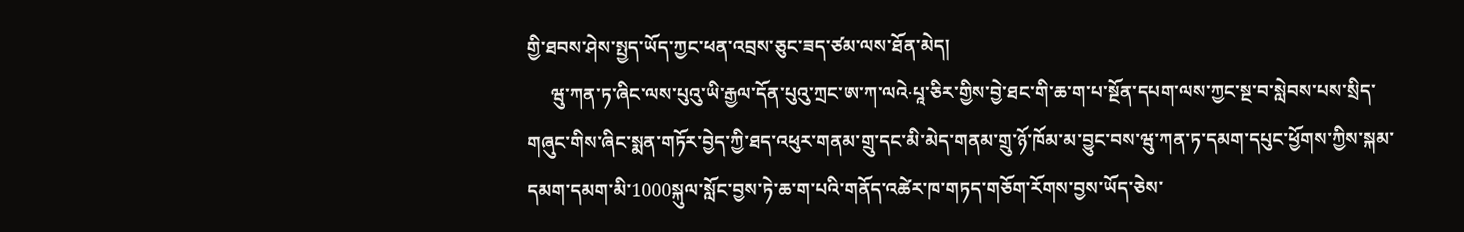གྱི་ཐབས་ཤེས་སྤྱད་ཡོད་ཀྱང་ཕན་འབྲས་ཅུང་ཟད་ཙམ་ལས་ཐོན་མེད།
     ཝུ་ཀན་ཏ་ཞིང་ལས་པུའུ་ཡི་རྒྱལ་དོན་པུའུ་ཀྲང་ཨ་ཀ་ལའེ·པཱ་ཅིར་གྱིས་བྱེ་ཐང་གི་ཆ་ག་པ་སྔོན་དཔག་ལས་ཀྱང་སྔ་བ་སླེབས་པས་སྲིད་གཞུང་གིས་ཞིང་སྨན་གཏོར་བྱེད་ཀྱི་ཐད་འཕུར་གནམ་གྲུ་དང་མི་མེད་གནམ་གྲུ་ཉོ་ཁོམ་མ་བྱུང་བས་ཝུ་ཀན་ཏ་དམག་དཔུང་ཕྱོགས་ཀྱིས་སྐམ་དམག་དམག་མི་1000སྐུལ་སློང་བྱས་ཏེ་ཆ་ག་པའི་གནོད་འཚེར་ཁ་གཏད་གཅོག་རོགས་བྱས་ཡོད་ཅེས་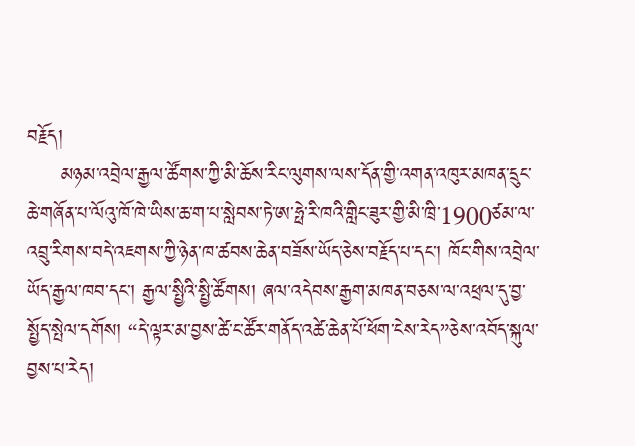བརྗོད།
     མཉམ་འབྲེལ་རྒྱལ་ཚོགས་ཀྱི་མི་ཆོས་རིང་ལུགས་ལས་དོན་གྱི་འགན་འཁུར་མཁན་དྲུང་ཆེ་གཞོན་པ་ལོའུ་ཁོ་ཁེ་ཡིས་ཆ་ག་པ་སླེབས་ཏེ་ཨ་ཧྥེ་རི་ཁའི་གླིང་ཟུར་གྱི་མི་ཁྲི་1900ཙམ་ལ་འབྲུ་རིགས་བདེ་འཇགས་ཀྱི་ཉེན་ཁ་ཚབས་ཆེན་བཟོས་ཡོད་ཅེས་བརྗོད་པ་དང་། ཁོང་གིས་འབྲེལ་ཡོད་རྒྱལ་ཁབ་དང་། རྒྱལ་སྤྱིའི་སྤྱི་ཚོགས། ཞལ་འདེབས་རྒྱག་མཁན་བཅས་ལ་འཕྲལ་དུ་བྱ་སྤྱོད་སྤེལ་དགོས། “དེ་ལྟར་མ་བྱས་ཚེ་ང་ཚོར་གནོད་འཚེ་ཆེན་པོ་ཕོག་ངེས་རེད”ཅེས་འབོད་སྐུལ་བྱས་པ་རེད།